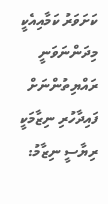ކަށަވަރު ކަމާއިއެކީ މިދަންނަވަނީ ރައްޔިތުންނަށް ފައިދާހުރި ނިޒާމަކީ ރިޔާސީ ނިޒާމު: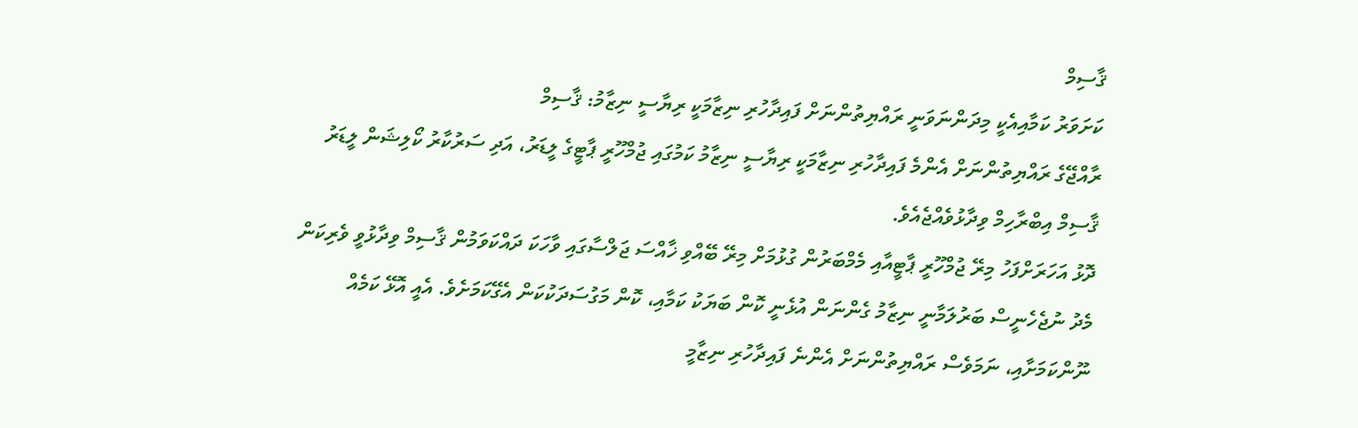ޤާސިމް
ކަށަވަރު ކަމާއިއެކީ މިދަންނަވަނީ ރައްޔިތުންނަށް ފައިދާހުރި ނިޒާމަކީ ރިޔާސީ ނިޒާމު: ޤާސިމް
ރާއްޖޭގެ ރައްޔިތުންނަށް އެންމެ ފައިދާހުރި ނިޒާމަކީ ރިޔާސީ ނިޒާމު ކަމުގައި ޖުމްހޫރީ ޕާޓީގެ ލީޑަރު، އަދި ސަރުކާރު ކޯލިޝަން ލީޑަރު ޤާސިމް އިބްރާހިމް ވިދާޅުވެއްޖެއެވެ.
ދޮޅު އަހަރަށްފަހު މިރޭ ޖުމްހޫރީ ޕާޓީއާއި މެމްބަރުން ގުޅުމަށް މިރޭ ބޭއްވި ޚާއްސަ ޖަލްސާގައި ވާހަކަ ދައްކަވަމުން ޤާސިމް ވިދާޅުވީ ވެރިކަން މެދު ނުޖެހެނީސް ބަރުލަމާނީ ނިޒާމު ގެންނަން އުޅެނީ ކޮން ބަޔަކު ކަމާއި، ކޮން މަގުސަދަކުކަން އެގޭކަމަށެވެ. އެއީ އޮޅޭ ކަމެއް ނޫންކަމަށާއި، ނަމަވެސް ރައްޔިތުންނަށް އެންނެ ފައިދާހުރި ނިޒާމީ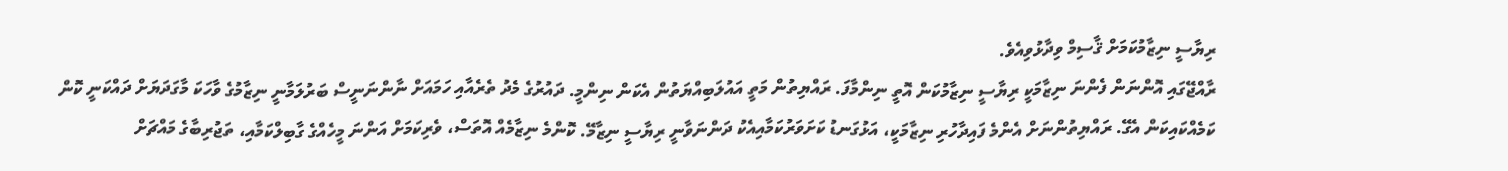ރިޔާސީ ނިޒާމުކަމަށް ޤާސިމް ވިދާޅުވިއެވެ.
ރާއްޖޭގައި އޮންނަން ފެންނަ ނިޒާމަކީ ރިޔާސީ ނިޒާމުކަން އޮތީ ނިންމާފަ. ރައްޔިތުން މަތީ އައުލަބިއްޔަތުން އެކަން ނިންމީ. ދައުރުގެ މެދު ތެރެއާއި ހަމައަށް ނާންނަނީސް ބަރުލަމާނީ ނިޒާމުގެ ވާހަކަ މާގަދަޔަށް ދައްކަނީ ކޮން ކަމެއްކައިކަން އެގޭ. ރައްޔިތުންނަށް އެންމެ ފައިދާހުރި ނިޒާމަކީ، އަޅުގަނޑު ކަށަވަރުކަމާއިއެކު ދަންނަވާނީ ރިޔާސީ ނިޒާމޭ. ކޮންމެ ނިޒާމެއް އޮތަސް، ވެރިކަމަށް އަންނަ މީހެއްގެ ގާބިލްކަމާއި، ތަޖުރިބާގެ މައްޗަށް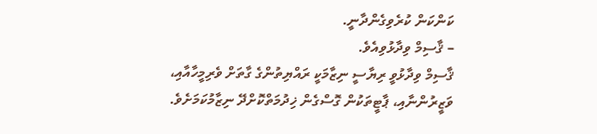ކަންކަން ކުރެވިގެންދާނީ.
– ޤާސިމް ވިދާޅުވިއެވެ.
ޤާސިމް ވިދާޅުވީ ރިޔާސީ ނިޒާމަކީ ރައްޔިތުންގެ ގާތަށް ވެރިމީހާއާއި، ވަޒީރުންނާއި، ޕާޓީތަކުން ގޮސްގެން ޚިދުމަތްކޮށްދޭ ނިޒާމުކަމަށެވެ.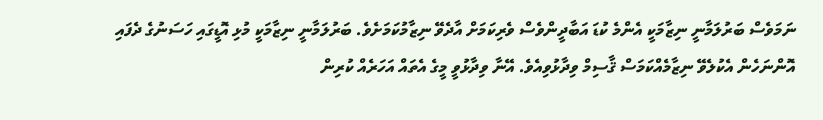ނަމަވެސް ބަރުލަމާނީ ނިޒާމަކީ އެންމެ ކުޑަ އަބާދީންވެސް ވެރިކަމަށް އާދެވޭ ނިޒާމުކަމަށެވެ. ބަރުލަމާނީ ނިޒާމަކީ މުޅި އޮޑީގައި ހަސަނުގެ ދެފައި އޮންނަހެން އެކުލެވޭ ނިޒާމެއްކަމަސް ޤާސިމް ވިދާޅުވިއެވެ. އޭނާ ވިދާޅުވީ މީގެ އެތައް އަހަރެއް ކުރިން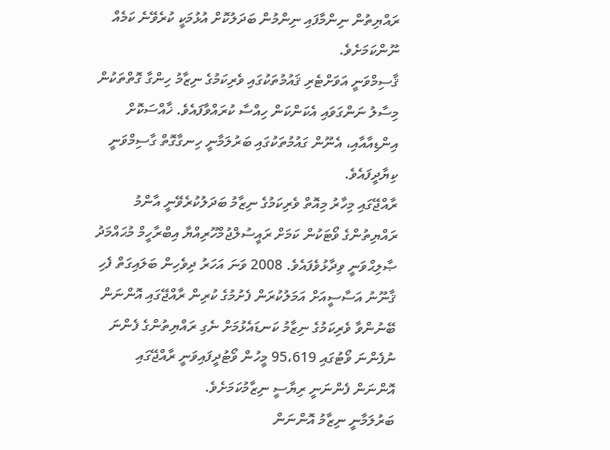ރައްޔިތުން ނިންމާފައި ނިންމުން ބަދަލުކޮށް އުޅުމަކީ ކުރެވޭނެ ކަމެއް ނޫންކަމަށެވެ.
ޤާސިމްވަނީ އަވަށްޓެރި ޤައުމުތަކުގައި ވެރިކަމުގެ ނިޒާމު ހިންގާ ގޮތްތަކުން މިސާލު ނަންގަވައި އެކަންކަން ހިއްސާ ކުރައްވާފައެވެ. ޚާއްސަކޮށް އިންޑިއާއާއި، އެނޫން ގައުމުތަކުގައި ބަރުލަމާނީ ހިނގާގޮތް ގާސިމްވަނީ ކިޔާދީފައެވެ.
ރާއްޖޭގައި މިހާރު މިއޮތް ވެރިކަމުގެ ނިޒާމު ބަދަލުކުރެވޭނީ އާންމު ރައްޔިތުންގެ ވޯޓަކުން ކަމަށް ރައީސުލްޖުމްހޫރިއްޔާ އިބްރާހީމް މުޙައްމަދު ޞާލިޙްވަނީ ވިދާޅުވެފައެވެ. 2008 ވަނަ އަހަރު ދިވެހިން ބަލައިގަތް ފެހި ޤާނޫނު އަސާސީއަށް އަމަލުކުރަން ފެށުމުގެ ކުރިން ރާއްޖޭގައި އޮންނަން ބޭނުންވާ ވެރިކަމުގެ ނިޒާމު ކަނޑައެޅުމަށް ނެގި ރައްޔިތުންގެ ފެންނަ ނުފެންނަ ވޯޓުގައި 95،619 މީހުން ވޯޓުދީފައިވަނީ ރާއްޖޭގައި އޮންނަން ފެންނަނީ ރިޔާސީ ނިޒާމުކަމަށެވެ.
ބަރުލަމާނީ ނިޒާމު އޮންނަން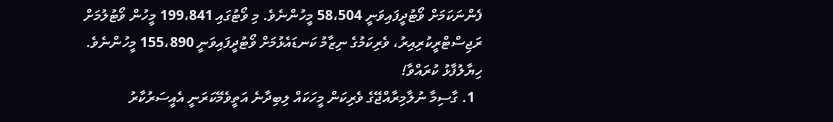ފެންނަކަމަށް ވޯޓުދީފައިވަނީ 58،504 މީހުންނެވެ. މި ވޯޓުގައި 199،841 މީހުން ވޯޓުލުމަށް ރަޖިސްޓްރީކުރިއިރު، ވެރިކަމުގެ ނިޒާމު ކަނޑައެޅުމަށް ވޯޓުދީފައިވަނީ 155،890 މީހުންނެވެ.
ހިޔާލުފާޅު ކުރައްވާ!
  1. ގާސިމާ ނުލާމިރާއްޖޭގެ ވެރިކަން މީހަކައް ލިބިދާނެ އަތީވެމޭކަރަނީ އެއީސަރުކާރު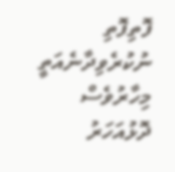ފޮތިފޮތި ނުކުރެވިދާނެއަތީ މިހާރުވެސް ދޮޅުއަހަރު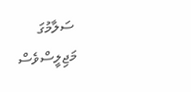ސަލާމުގަ މަޖިލީސްވެސް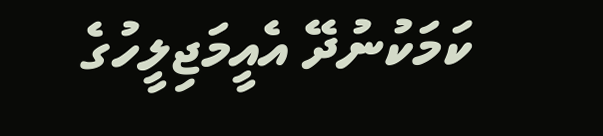ކަމަކުނުދޭ އެއީމަޖިލީހުގެ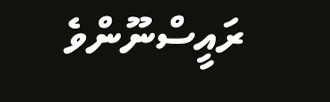ރައީސްނޫންވެ